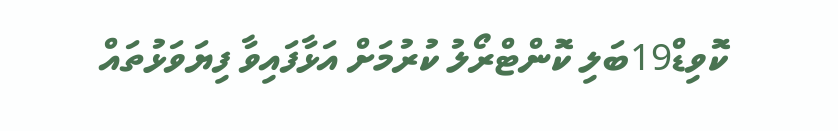ކޮވިޑް19ބަލި ކޮންޓްރޯލު ކުރުމަށް އަޅާފައިވާ ފިޔަވަޅުތައް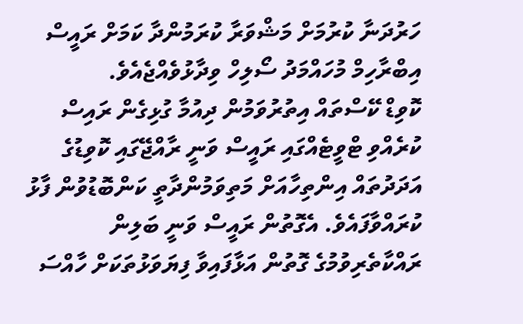ހަރުދަނާ ކުރުމަށް މަޝްވަރާ ކުރަމުންދާ ކަމަށް ރައީސް އިބްރާހިމް މުހައްމަދު ސޯލިހް ވިދާޅުވެއްޖެއެވެ.
ކޮވިޑް ކޭސްތައް އިތުރުވަމުން ދިއުމާ ގުޅިގެން ރައިސް ކުރެއްވި ޓްވީޓެއްގައި ރައީސް ވަނީ ރާއްޖޭގައި ކޮވިޑުގެ އަދަދުތައް އިންތިހާއަށް މަތިވަމުންދާތީ ކަންބޮޑުވުން ފާޅު ކުރައްވާފައެވެ. އެގޮތުން ރައީސް ވަނީ ބަލިން ރައްކާތެރިވުމުގެ ގޮތުން އަޅާފައިވާ ފިޔަވަޅުތަކަށް ހާއްސަ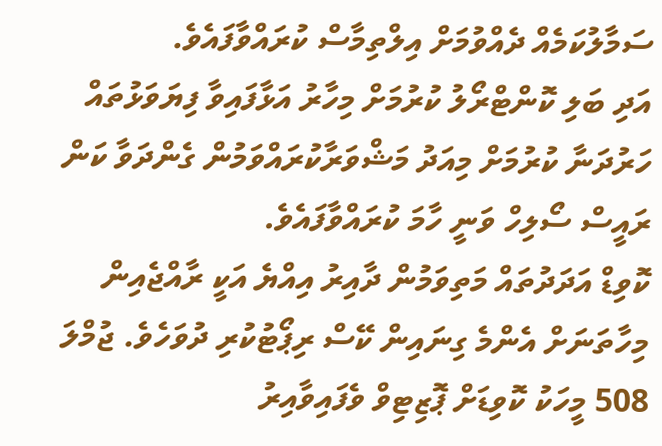ސަމާލުކަމެއް ދެއްވުމަށް އިލްތިމާސް ކުރައްވާފައެވެ.
އަދި ބަލި ކޮންޓްރޯލު ކުރުމަށް މިހާރު އަޅާފައިވާ ފިޔަވަޅުތައް ހަރުދަނާ ކުރުމަށް މިއަދު މަޝްވަރާކުރައްވަމުން ގެންދަވާ ކަން ރައީސް ސޯލިހް ވަނީ ހާމަ ކުރައްވާފައެވެ.
ކޮވިޑް އަދަދުތައް މަތިވަމުން ދާއިރު އިއްޔެ އަކީ ރާއްޖެއިން މިހާތަނަށް އެންމެ ގިނައިން ކޭސް ރިޕޯޓުކުރި ދުވަހެވެ. ޖުމްލަ 508 މީހަކު ކޮވިޑަށް ޕޮޒިޓިވް ވެފައިވާއިރު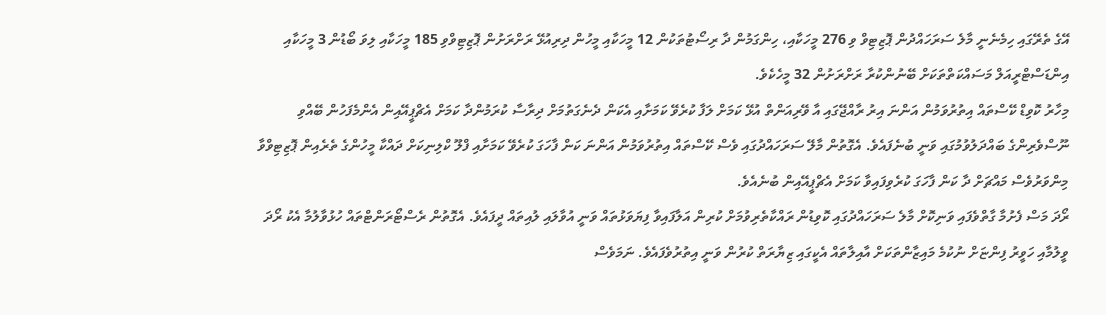އޭގެ ތެރޭގައި ހިމެނެނީ މާލެ ސަރަހައްދުން ޕޮޒިޓިވް ވި 276 މީހަކާއި، ހިންގަމުން ދާ ރިސޯޓުތަކުން 12 މީހަކާއި މީހުން ދިރިއުޅޭ ރަށްރަށުން ޕޮޒިޓިވްވި 185 މީހަކާއި ލިވަ ބޯޑުން 3 މީހަކާއި އިންޑަސްޓްރީއަލް މަސައްކަތްތަކަށް ބޭނުންކުރާ ރަށްރަށުން 32 މީހެކެވެ.
މިހާރު ކޮވިޑް ކޭސްތައް އިތުރުވަމުން އަންނަ އިރު ރާއްޖޭގައި އާ ވޭރިއަންތް އުޅޭ ކަމަށް ލަފާ ކުރެވޭ ކަމަށާއި އެކަން ދެނެގަތުމަށް ދިރާސާ ކުރަމުންދާ ކަމަށް އެޗްޕީއޭއިން އެންމެފަހުން ބޭއްވި ނޫސްވެރިންގެ ބައްދަލުވުމުގައި ވަނީ ބުނެފައެވެ. އެގޮތުން މާލޭ ސަރަހައްދުގައި ވެސް ކޭސްތައް އިތުރުވަމުން އަންނަ ކަން ފާހަގަ ކުރެވޭ ކަމަށާއި ފްލޫ ކްލިނިކަށް ދައްކާ މީހުންގެ ތެރެއިން ޕޮޒިޓިވްވާ މިންވަރުވެސް މައްޗަށް ދާ ކަން ފާހަގަ ކުރެވިފައިވާ ކަމަށް އެޗްޕީއޭއިން ބުނެއެވެ.
ރޯދަ މަސް ފެށުމާ ގާތްވެފައި ވަނިކޮށް މާލެ ސަރަހައްދުގައި ކޮވިޑުން ރައްކާތެރިވުމަށް ކުރިން އަލާފައިވާ ފިޔަވަޅުތައް ވަނީ އުވާލައި ލުއިތައް ދީފައެވެ. އެގޮތުން ރެސްޓޯރަންޓްތައް ހުޅުވާލުމާ އެކު ރޯދަ ވީލުމާއި ހަވީރު ފިންޏަށް ނުކުމެ މައިޒާންތަކަށް އާއިލާތައް އެކީގައި ޒިޔާރަތް ކުރުން ވަނީ އިތުރުވެފައެވެ. ނަމަވެސް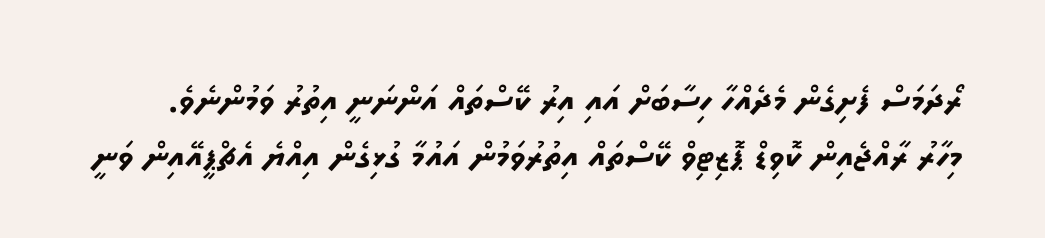ރޯދަމަސް ފެށިގެން މެދެއްހާ ހިސާބަށް އައި އިރު ކޭސްތައް އަންނަނީ އިތުރު ވަމުންނެވެ.
މިހާރު ރާއްޖެއިން ކޮވިޑް ޕޮޒިޓިވް ކޭސްތައް އިތުރުވަމުން އައުމާ ގުޅިގެން އިއްޔެ އެޗްޕީއޭއިން ވަނީ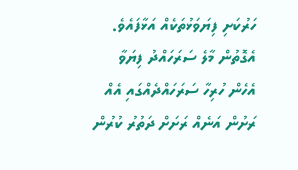ހަރުކަށި ފިޔަވަޅުތަކެއް އަޅާފައެވެ. އެގޮތުން މާލެ ސަރަހައްދު ފިޔަވާ އެހެން ހުރިހާ ސަރަހައްދެއްގައި އެއް ރަށުން އަނެއް ރަށަށް ދަތުރު ކުރުން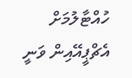ހުއްޓާލުމަށް އެޗްޕީއޭއިން ވަނީ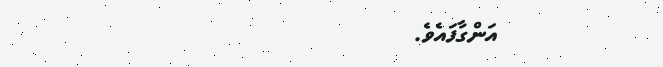އަންގާފައެވެ.